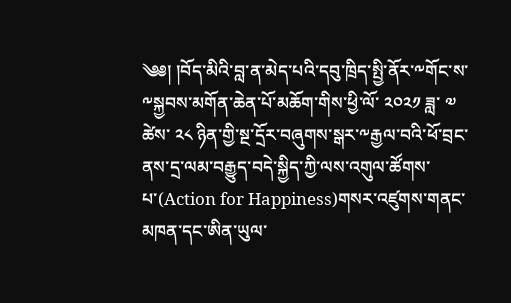༄༅། །བོད་མིའི་བླ་ན་མེད་པའི་དབུ་ཁྲིད་སྤྱི་ནོར་༸གོང་ས་༸སྐྱབས་མགོན་ཆེན་པོ་མཆོག་གིས་ཕྱི་ལོ་ ༢༠༢༡ ཟླ་ ༧ ཚེས་ ༢༨ ཉིན་གྱི་སྔ་དྲོར་བཞུགས་སྒར་༸རྒྱལ་བའི་ཕོ་བྲང་ནས་དྲ་ལམ་བརྒྱུད་བདེ་སྐྱིད་ཀྱི་ལས་འགུལ་ཚོགས་པ་(Action for Happiness)གསར་འཛུགས་གནང་མཁན་དང་ཨིན་ཡུལ་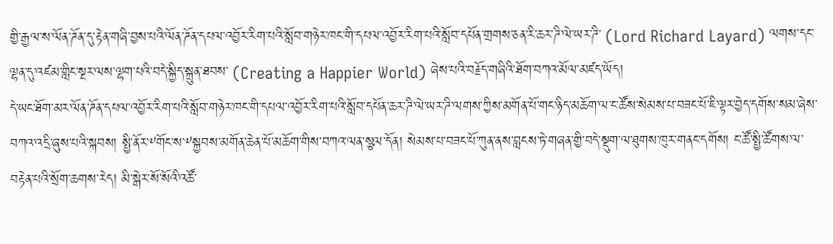གྱི་རྒྱལ་ས་ལོན་ཌོན་དུ་རྟེན་གཞི་བྱས་པའི་ལོན་ཌོན་དཔལ་འབྱོར་རིག་པའི་སློབ་གཉེར་ཁང་གི་དཔལ་འབྱོར་རིག་པའི་སློབ་དཔོན་གྲགས་ཅན་རི་ཆར་ཌི་ལེ་ཡར་ཌི་ (Lord Richard Layard) ལགས་དང་ལྷན་དུ་འཛམ་གླིང་སྔར་ལས་ལྷག་པའི་བདེ་སྐྱིད་སྐྲུན་ཐབས་ (Creating a Happier World) ཞེས་པའི་བརྗོད་གཞིའི་ཐོག་བཀའ་མོལ་མཛད་ཡོད།
དེ་ཡང་ཐོག་མར་ལོན་ཌོན་དཔལ་འབྱོར་རིག་པའི་སློབ་གཉེར་ཁང་གི་དཔལ་འབྱོར་རིག་པའི་སློབ་དཔོན་ཆར་ཌི་ལེ་ཡར་ཌི་ལགས་ཀྱིས་མགོན་པོ་གང་ཉིད་མཆོག་ལ་ང་ཚོས་སེམས་པ་བཟང་པོ་ཇི་ལྟར་བྱེད་དགོས་སམ་ཞེས་བཀའ་འདྲི་ཞུས་པའི་སྐབས། སྤྱི་ནོར་༸གོང་ས་༸སྐྱབས་མགོན་ཆེན་པོ་མཆོག་གིས་བཀའ་ལན་སྩལ་དོན། སེམས་པ་བཟང་པོ་ཀུན་ནས་བླངས་ཏེ་གཞན་གྱི་བདེ་སྡུག་ལ་ཐུགས་ཁུར་གནང་དགོས། ང་ཚོ་སྤྱི་ཚོགས་ལ་བརྟེན་པའི་སྲོག་ཆགས་རེད། མི་སྒེར་སོ་སོའི་འཚོ་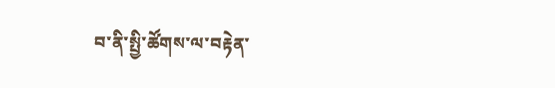བ་ནི་སྤྱི་ཚོགས་ལ་བརྟེན་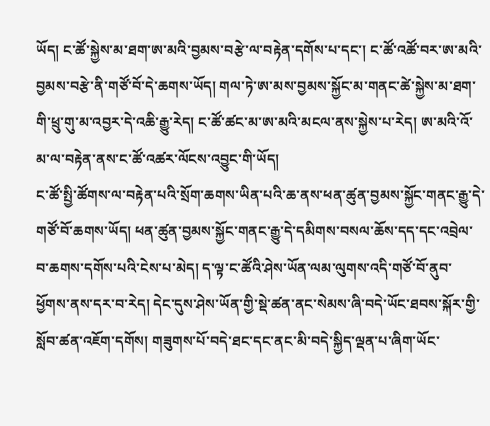ཡོད། ང་ཚོ་སྐྱེས་མ་ཐག་ཨ་མའི་བྱམས་བརྩེ་ལ་བརྟེན་དགོས་པ་དང་། ང་ཚོ་འཚོ་བར་ཨ་མའི་བྱམས་བརྩེ་ནི་གཙོ་བོ་དེ་ཆགས་ཡོད། གལ་ཏེ་ཨ་མས་བྱམས་སྐྱོང་མ་གནང་ཚེ་སྐྱེས་མ་ཐག་གི་ཕྲུ་གུ་མ་འབྱར་དེ་འཆི་རྒྱུ་རེད། ང་ཚོ་ཚང་མ་ཨ་མའི་མངལ་ནས་སྐྱེས་པ་རེད། ཨ་མའི་འོ་མ་ལ་བརྟེན་ནས་ང་ཚོ་འཚར་ལོངས་འབྱུང་གི་ཡོད།
ང་ཚོ་སྤྱི་ཚོགས་ལ་བརྟེན་པའི་སྲོག་ཆགས་ཡིན་པའི་ཆ་ནས་ཕན་ཚུན་བྱམས་སྐྱོང་གནང་རྒྱུ་དེ་གཙོ་བོ་ཆགས་ཡོད། ཕན་ཚུན་བྱམས་སྐྱོང་གནང་རྒྱུ་དེ་དམིགས་བསལ་ཆོས་དད་དང་འབྲེལ་བ་ཆགས་དགོས་པའི་ངེས་པ་མེད། ད་ལྟ་ང་ཚོའི་ཤེས་ཡོན་ལམ་ལུགས་འདི་གཙོ་བོ་ནུབ་ཕྱོགས་ནས་དར་བ་རེད། དེང་དུས་ཤེས་ཡོན་གྱི་སྡེ་ཚན་ནང་སེམས་ཞི་བདེ་ཡོང་ཐབས་སྐོར་གྱི་སློབ་ཚན་འཇོག་དགོས། གཟུགས་པོ་བདེ་ཐང་དང་ནང་མི་བདེ་སྐྱིད་ལྡན་པ་ཞིག་ཡོང་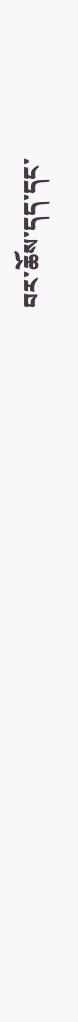བར་ཆོས་དད་དང་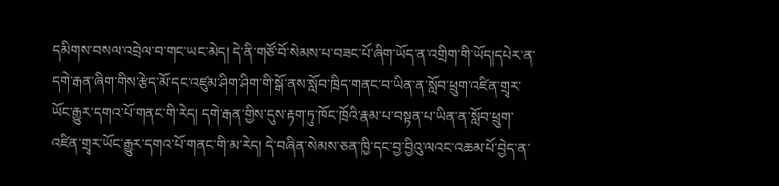དམིགས་བསལ་འབྲེལ་བ་གང་ཡང་མེད། དེ་ནི་གཙོ་བོ་སེམས་པ་བཟང་པོ་ཞིག་ཡོད་ན་འགྲིག་གི་ཡོད།དཔེར་ན་དགེ་རྒན་ཞིག་གིས་རྩེད་མོ་དང་འཛུམ་ཤིག་ཤིག་གི་སྒོ་ནས་སློབ་ཁྲིད་གནང་བ་ཡིན་ན་སློབ་ཕྲུག་འཛིན་གྲྭར་ཡོང་རྒྱུར་དགའ་པོ་གནང་གི་རེད། དགེ་རྒན་གྱིས་དུས་རྟག་ཏུ་ཁོང་ཁྲོའི་རྣམ་པ་བསྟན་པ་ཡིན་ན་སློབ་ཕྲུག་འཛིན་གྲྭར་ཡོང་རྒྱུར་དགའ་པོ་གནང་གི་མ་རེད། དེ་བཞིན་སེམས་ཅན་ཁྱི་དང་བྱ་བྱིའུ་ལའང་འཆམ་པོ་བྱེད་ན་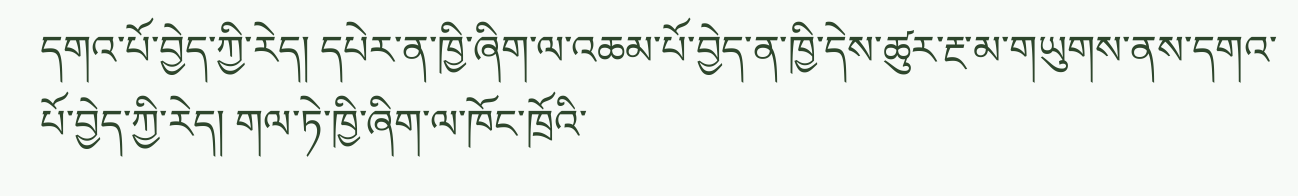དགའ་པོ་བྱེད་ཀྱི་རེད། དཔེར་ན་ཁྱི་ཞིག་ལ་འཆམ་པོ་བྱེད་ན་ཁྱི་དེས་ཚུར་རྔ་མ་གཡུགས་ནས་དགའ་པོ་བྱེད་ཀྱི་རེད། གལ་ཏེ་ཁྱི་ཞིག་ལ་ཁོང་ཁྲོའི་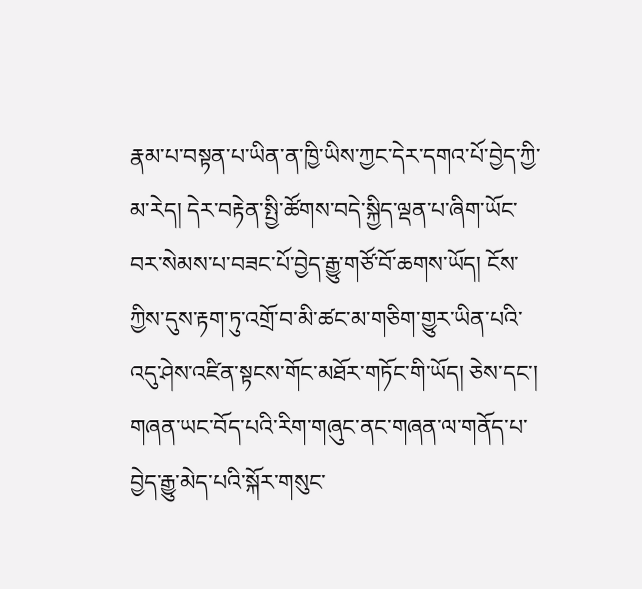རྣམ་པ་བསྟན་པ་ཡིན་ན་ཁྱི་ཡིས་ཀྱང་དེར་དགའ་པོ་བྱེད་ཀྱི་མ་རེད། དེར་བརྟེན་སྤྱི་ཚོགས་བདེ་སྐྱིད་ལྡན་པ་ཞིག་ཡོང་བར་སེམས་པ་བཟང་པོ་བྱེད་རྒྱུ་གཙོ་བོ་ཆགས་ཡོད། ངོས་ཀྱིས་དུས་རྟག་ཏུ་འགྲོ་བ་མི་ཚང་མ་གཅིག་གྱུར་ཡིན་པའི་འདུ་ཤེས་འཛིན་སྟངས་གོང་མཐོར་གཏོང་གི་ཡོད། ཅེས་དང་།
གཞན་ཡང་བོད་པའི་རིག་གཞུང་ནང་གཞན་ལ་གནོད་པ་བྱེད་རྒྱུ་མེད་པའི་སྐོར་གསུང་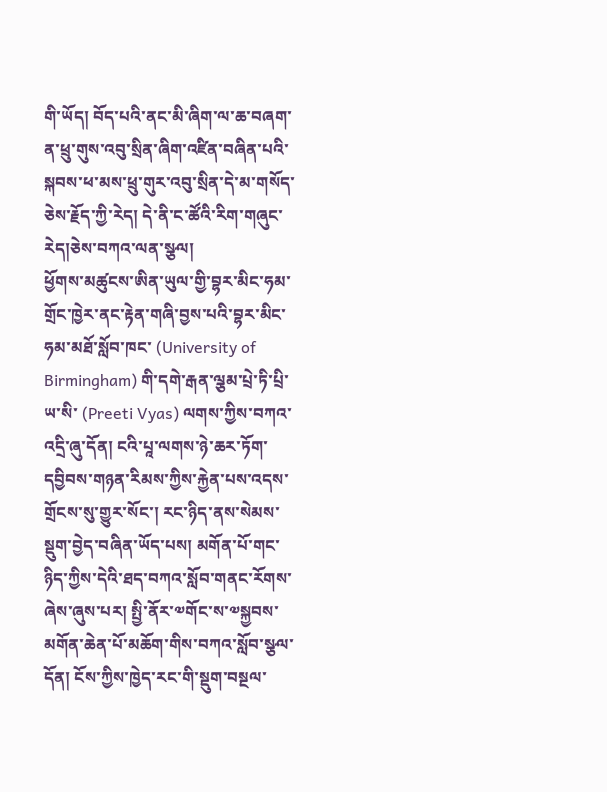གི་ཡོད། བོད་པའི་ནང་མི་ཞིག་ལ་ཆ་བཞག་ན་ཕྲུ་གུས་འབུ་སྲིན་ཞིག་འཛིན་བཞིན་པའི་སྐབས་ཕ་མས་ཕྲུ་གུར་འབུ་སྲིན་དེ་མ་གསོད་ཅེས་རྗོད་ཀྱི་རེད། དེ་ནི་ང་ཚོའི་རིག་གཞུང་རེད།ཅེས་བཀའ་ལན་སྩལ།
ཕྱོགས་མཚུངས་ཨིན་ཡུལ་གྱི་བྷར་མིང་ཧམ་གྲོང་ཁྱེར་ནང་རྟེན་གཞི་བྱས་པའི་བྷར་མིང་ཧམ་མཐོ་སློབ་ཁང་ (University of Birmingham) གི་དགེ་རྒན་ལྕམ་པྲེ་ཏི་པྲི་ཡ་སི་ (Preeti Vyas) ལགས་ཀྱིས་བཀའ་འདྲི་ཞུ་དོན། ངའི་པཱ་ལགས་ཉེ་ཆར་ཏོག་དབྱིབས་གཉན་རིམས་ཀྱིས་རྐྱེན་པས་འདས་གྲོངས་སུ་གྱུར་སོང་། རང་ཉིད་ནས་སེམས་སྡུག་བྱེད་བཞིན་ཡོད་པས། མགོན་པོ་གང་ཉིད་ཀྱིས་དེའི་ཐད་བཀའ་སློབ་གནང་རོགས་ཞེས་ཞུས་པར། སྤྱི་ནོར་༧གོང་ས་༧སྐྱབས་མགོན་ཆེན་པོ་མཆོག་གིས་བཀའ་སློབ་སྩལ་དོན། ངོས་ཀྱིས་ཁྱེད་རང་གི་སྡུག་བསྔལ་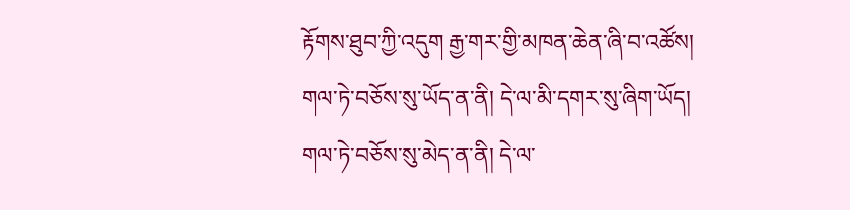རྟོགས་ཐུབ་ཀྱི་འདུག རྒྱ་གར་གྱི་མཁན་ཆེན་ཞི་བ་འཚོས། གལ་ཏེ་བཅོས་སུ་ཡོད་ན་ནི། དེ་ལ་མི་དགར་སུ་ཞིག་ཡོད། གལ་ཏེ་བཅོས་སུ་མེད་ན་ནི། དེ་ལ་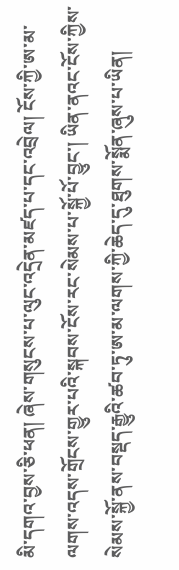མི་དགའ་བྱས་ཅི་ཕན། ཞེས་གསུངས་པ་ལུང་འདྲེན་མཛད་པ་དང་འབྲེལ། ངོས་ཀྱི་ཨ་མ་ལགས་འདས་གྲོངས་གྱུར་པའི་སྐབས་ངོས་རང་སེམས་པ་སྐྱོ་པོ་བྱུང་། ཡིན་ནའང་ངོས་ཀྱིས་སེམས་སྐྱོ་ནས་བསྡད་རྒྱུའི་ཚབ་ཏུ་ཨ་མ་ལགས་ཀྱི་ཆེད་དུ་ཐུགས་སྨོན་ཞུས་པ་ཡིན།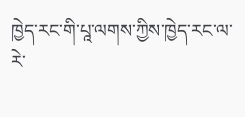ཁྱེད་རང་གི་པཱ་ལགས་ཀྱིས་ཁྱེད་རང་ལ་རེ་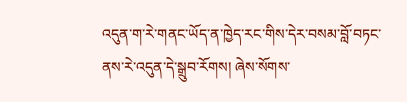འདུན་ག་རེ་གནང་ཡོད་ན་ཁྱེད་རང་གིས་དེར་བསམ་བློ་བཏང་ནས་རེ་འདུན་དེ་སྒྲུབ་རོགས། ཞེས་སོགས་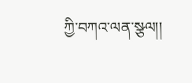ཀྱི་བཀའ་ལན་སྩལ།།